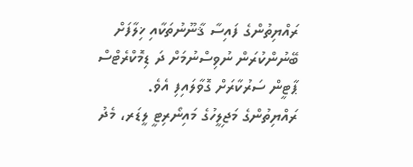ރައްޔިތުންގެ ފައިސާ ޤާނޫނުތަކާއި ޚިލާފަށް ބޭނުންކުރަން ނުވިސްނުމަށް ދަ ޑިމޮކްރެޓްސް ޕާޓީން ސަރުކާރަށް ގޮވާލައިފި އެވެ.
ރައްޔިތުންގެ މަޖިލީހުގެ މައިނޯރިޓީ ލީޑަރ، މެދު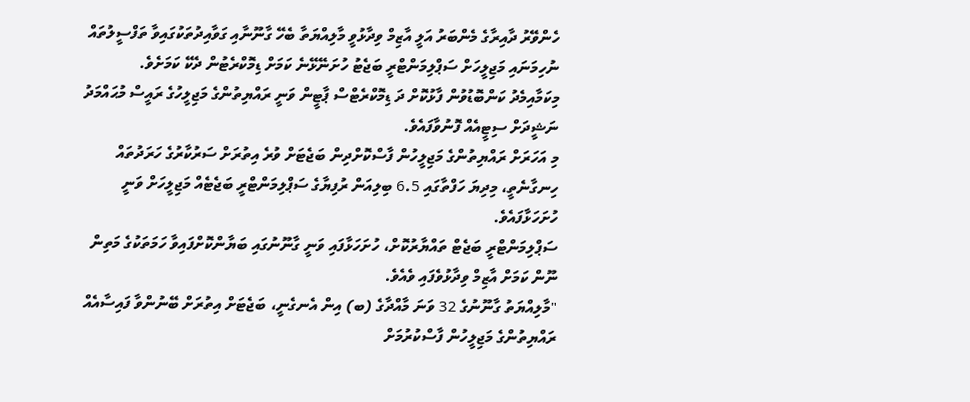ހެންވޭރު ދާއިރާގެ މެންބަރު އަލީ އާޒިމް ވިދާޅުވީ މާލިއްޔަތާ ބެހޭ ގާނޫނާއި ގަވާއިދުތަކުގައިވާ ތަފްސީލުތައް ނުހިމަނައި މަޖިލީހަށް ސަޕްލިމަންޓްރީ ބަޖެޓު ހުށަނޭޅޭނެ ކަމަށް ޑިމޮކްރެޓުން ދެކޭ ކަމަށެވެ.
މިކަމާއިމެދު ކަންބޮޑުވުން ފާޅުކޮށް ދަ ޑިމޮކްރެޓްސް ޕާޓީން ވަނީ ރައްޔިތުންގެ މަޖިލީހުގެ ރައީސް މުޙައްމަދު ނަޝީދަށް ސިޓީއެއް ފޮނުވާފައެވެ.
މި އަހަރަށް ރައްޔިތުންގެ މަޖިލީހުން ފާސްކޮށްދިން ބަޖެޓަށް ވުރެ އިތުރަށް ސަރުކާރުގެ ހަރަދުތައް ހިނގާނެތީ، މިދިޔަ ހަފްތާގައި 6.5 ބިލިއަން ރުފިޔާގެ ސަޕްލިމަންޓްރީ ބަޖެޓެއް މަޖިލީހަށް ވަނީ ހުށަހަޅާފައެވެ.
ސަޕްލިމަންޓްރީ ބަޖެޓް ތައްޔާރުކޮށް، ހުށަހަޅާފައި ވަނީ ގާނޫނުގައި ބަޔާންކޮށްފައިވާ ހަމަތަކުގެ މަތިން ނޫން ކަމަށް އާޒިމް ވިދާޅުވެފައި ވެއެވެ.
"މާލިއްޔަތު ގާނޫނުގެ 32 ވަނަ މާއްދާގެ (ބ) އިން އެނގެނީ، ބަޖެޓަށް އިތުރަށް ބޭނުންވާ ފައިސާއެއް ރައްޔިތުންގެ މަޖިލީހުން ފާސްކުރުމަށް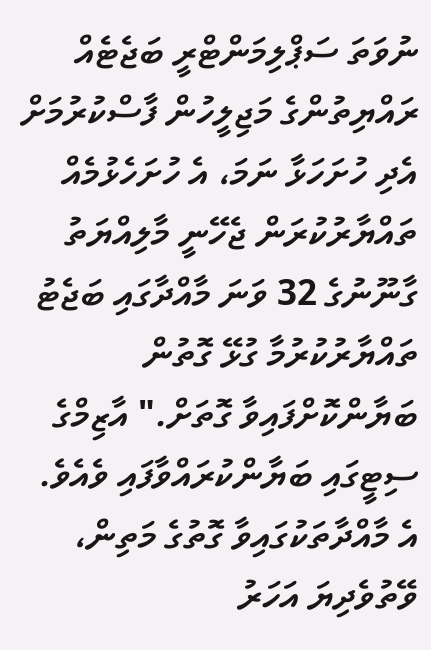ނުވަތަ ސަޕްލިމަންޓްރީ ބަޖެޓެއް ރައްޔިތުންގެ މަޖިލީހުން ފާސްކުރުމަށް އެދި ހުށަހަޅާ ނަމަ، އެ ހުށަހެޅުމެއް ތައްޔާރުކުރަން ޖެހޭނީ މާލިއްޔަތު ގާނޫނުގެ 32 ވަނަ މާއްދާގައި ބަޖެޓު ތައްޔާރުކުރުމާ ގުޅޭ ގޮތުން ބަޔާންކޮށްފައިވާ ގޮތަށް." އާޒިމްގެ ސިޓީގައި ބަޔާންކުރައްވާފައި ވެއެވެ.
އެ މާއްދާތަކުގައިވާ ގޮތުގެ މަތިން، ވޭތުވެދިޔަ އަހަރު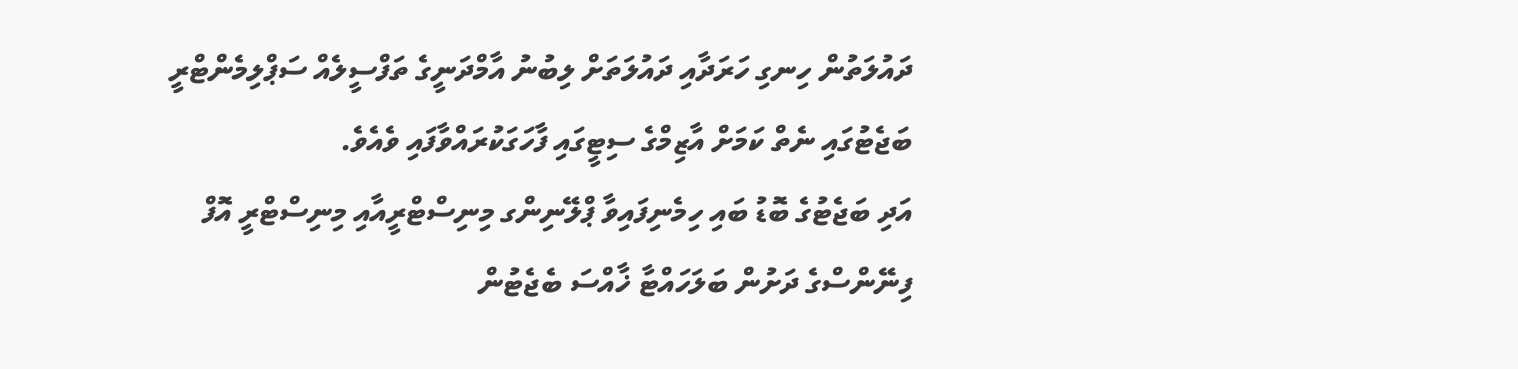ދައުލަތުން ހިނގި ހަރަދާއި ދައުލަތަށް ލިބުނު އާމްދަނީގެ ތަފްސީލެއް ސަޕްލިމެންޓްރީ ބަޖެޓުގައި ނެތް ކަމަށް އާޒިމްގެ ސިޓީގައި ފާހަގަކުރައްވާފައި ވެއެވެ.
އަދި ބަޖެޓުގެ ބޮޑު ބައި ހިމެނިފައިވާ ޕްލޭނިންގ މިނިސްޓްރީއާއި މިނިސްޓްރީ އޮފް ފިނޭންސްގެ ދަށުން ބަލަހައްޓާ ޚާއްސަ ބެޖެޓުން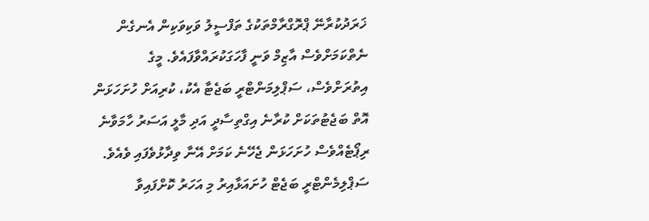ޚަރަދުކުރާނޭ ޕްރޮގްރާމްތަކުގެ ތަފްސީލު ވަކިވަކިން އެނގެން ނެތްކަމަށްވެސް އާޒިމް ވަނީ ފާހަގަކުރައްވާފައެވެ. މީގެ އިތުރަށްވެސް، ސަޕްލިމަންޓްރީ ބަޖެޓާ އެކު، ކުރިއަށް ހުށަހަޅަން އޮތް ބަޖެޓުތަކަށް ކުރާނެ އިގްތިސާދީ އަދި މާލީ އަސަރު ހާމަވާނެ ރިޕޯޓެއްވެސް ހުށަހަޅަން ޖެހޭނެ ކަމަށް އޭނާ ވިދާޅުވެފައި ވެއެވެ.
ސަޕްލިމެންޓްރީ ބަޖެޓް ހުށައަޅާއިރު މި އަހަރު ކޮށްފައިވާ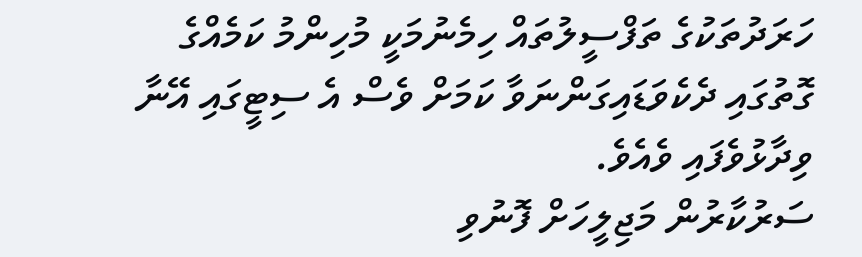ހަރަދުތަކުގެ ތަފްސީލުތައް ހިމެނުމަކީ މުހިންމު ކަމެއްގެ ގޮތުގައި ދެކެވަޑައިގަންނަވާ ކަމަށް ވެސް އެ ސިޓީގައި އޭނާ ވިދާޅުވެފައި ވެއެވެ.
ސަރުކާރުން މަޖިލީހަށް ފޮނުވި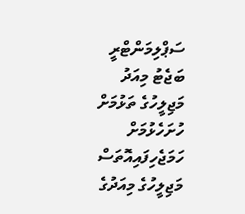ސަޕްލިމަންޓްރީ ބަޖެޓު މިއަދު މަޖިލީހުގެ ތަޅުމަށް ހުށަހެޅުމަށް ހަމަޖެހިފައިއޮތަސް މަޖިލީހުގެ މިއަދުގެ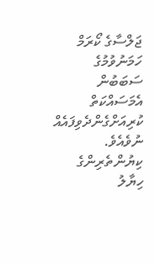ޖަލްސާގެ ކޯރަމް ހަމަނުވުމުގެ ސަބަބުން އެމަސައްކަތް ކުރިއަށްގެންދެވިފައެއް ނުވެއެވެ.
ކިޔުންތެރިންގެ ހިޔާލު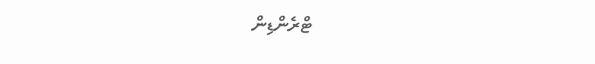ޓްރެންޑިން